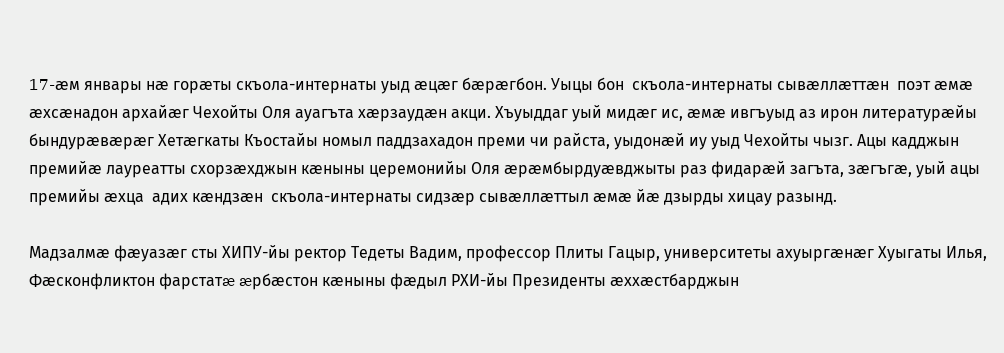17-æм январы нæ горæты скъола-интернаты уыд æцæг бæрæгбон. Уыцы бон  скъола-интернаты сывæллæттæн  поэт æмæ æхсæнадон архайæг Чехойты Оля ауагъта хæрзаудæн акци. Хъуыддаг уый мидæг ис, æмæ ивгъуыд аз ирон литературæйы бындурæвæрæг Хетæгкаты Къостайы номыл паддзахадон преми чи райста, уыдонæй иу уыд Чехойты чызг. Ацы кадджын премийæ лауреатты схорзæхджын кæныны церемонийы Оля æрæмбырдуæвджыты раз фидарæй загъта, зæгъгæ, уый ацы премийы æхца  адих кæндзæн  скъола-интернаты сидзæр сывæллæттыл æмæ йæ дзырды хицау разынд.

Мадзалмæ фæуазæг сты ХИПУ-йы ректор Тедеты Вадим, профессор Плиты Гацыр, университеты ахуыргæнæг Хуыгаты Илья, Фæсконфликтон фарстатæ æрбæстон кæныны фæдыл РХИ-йы Президенты æххæстбарджын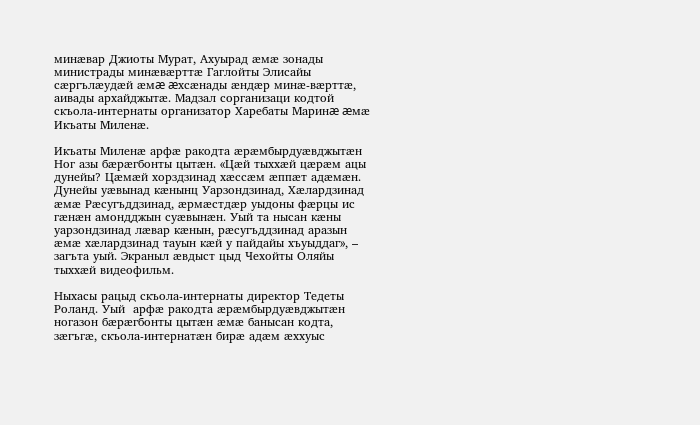минæвар Джиоты Мурат, Ахуырад æмæ зонады министрады минæвæрттæ Гаглойты Элисайы сæргълæудæй æмæ æхсæнады æндæр минæ-вæрттæ, аивады архайджытæ. Мадзал сорганизаци кодтой скъола-интернаты организатор Харебаты Маринæ æмæ Икъаты Миленæ.

Икъаты Миленæ арфæ ракодта æрæмбырдуæвджытæн Ног азы бæрæгбонты цытæн. «Цæй тыххæй цæрæм ацы дунейы? Цæмæй хорздзинад хæссæм æппæт адæмæн. Дунейы уæвынад кæнынц Уарзондзинад, Хæлардзинад æмæ Рæсугъддзинад, æрмæстдæр уыдоны фæрцы ис гæнæн амондджын суæвынæн. Уый та нысан кæны уарзондзинад лæвар кæнын, рæсугъддзинад аразын æмæ хæлардзинад тауын кæй у пайдайы хъуыддаг», – загъта уый. Экраныл æвдыст цыд Чехойты Оляйы тыххæй видеофильм.

Ныхасы рацыд скъола-интернаты директор Тедеты Роланд. Уый  арфæ ракодта æрæмбырдуæвджытæн ногазон бæрæгбонты цытæн æмæ банысан кодта, зæгъгæ, скъола-интернатæн бирæ адæм æххуыс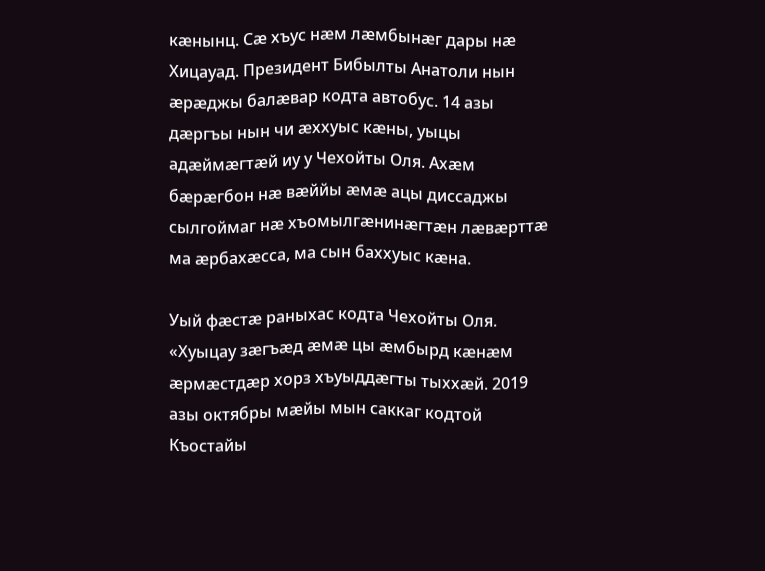кæнынц. Сæ хъус нæм лæмбынæг дары нæ Хицауад. Президент Бибылты Анатоли нын æрæджы балæвар кодта автобус. 14 азы дæргъы нын чи æххуыс кæны, уыцы адæймæгтæй иу у Чехойты Оля. Ахæм бæрæгбон нæ вæййы æмæ ацы диссаджы сылгоймаг нæ хъомылгæнинæгтæн лæвæрттæ ма æрбахæсса, ма сын баххуыс кæна.

Уый фæстæ раныхас кодта Чехойты Оля. «Хуыцау зæгъæд æмæ цы æмбырд кæнæм æрмæстдæр хорз хъуыддæгты тыххæй. 2019 азы октябры мæйы мын саккаг кодтой Къостайы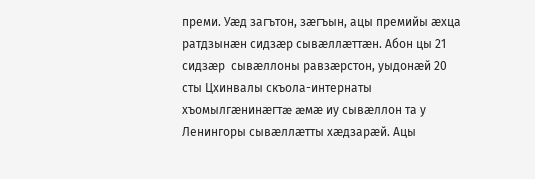преми. Уæд загътон, зæгъын, ацы премийы æхца ратдзынæн сидзæр сывæллæттæн. Абон цы 21 сидзæр  сывæллоны равзæрстон, уыдонæй 20 сты Цхинвалы скъола-интернаты хъомылгæнинæгтæ æмæ иу сывæллон та у Ленингоры сывæллæтты хæдзарæй. Ацы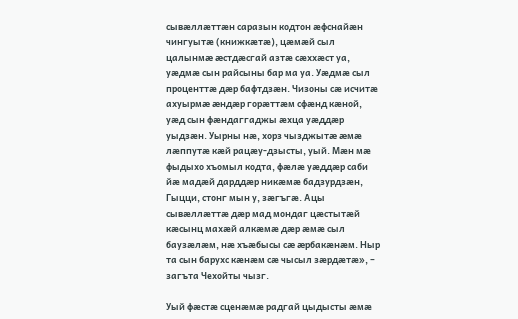сывæллæттæн саразын кодтон æфснайæн чингуытæ (книжкæтæ), цæмæй сыл цалынмæ æстдæсгай азтæ сæххæст уа, уæдмæ сын райсыны бар ма уа. Уæдмæ сыл проценттæ дæр бафтдзæн. Чизоны сæ исчитæ ахуырмæ æндæр горæттæм сфæнд кæной, уæд сын фæндаггаджы æхца уæддæр уыдзæн. Уырны нæ, хорз чызджытæ æмæ лæппутæ кæй рацæу-дзысты, уый. Мæн мæ фыдыхо хъомыл кодта, фæлæ уæддæр саби йæ мадæй дарддæр никæмæ бадзурдзæн, Гыцци, стонг мын у, зæгъгæ. Ацы сывæллæттæ дæр мад мондаг цæстытæй кæсынц махæй алкæмæ дæр æмæ сыл баузæлæм, нæ хъæбысы сæ æрбакæнæм. Ныр та сын барухс кæнæм сæ чысыл зæрдæтæ», – загъта Чехойты чызг.

Уый фæстæ сценæмæ радгай цыдысты æмæ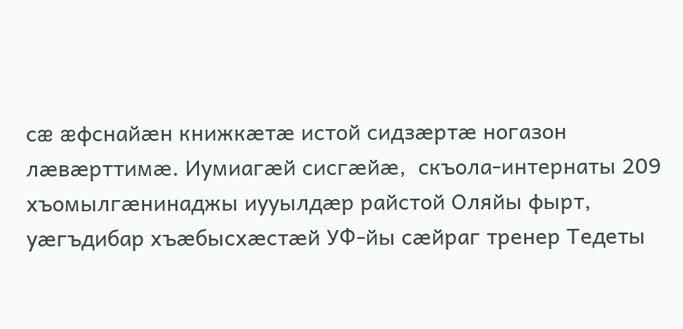сæ æфснайæн книжкæтæ истой сидзæртæ ногазон лæвæрттимæ. Иумиагæй сисгæйæ,  скъола-интернаты 209 хъомылгæнинаджы иууылдæр райстой Оляйы фырт, уæгъдибар хъæбысхæстæй УФ-йы сæйраг тренер Тедеты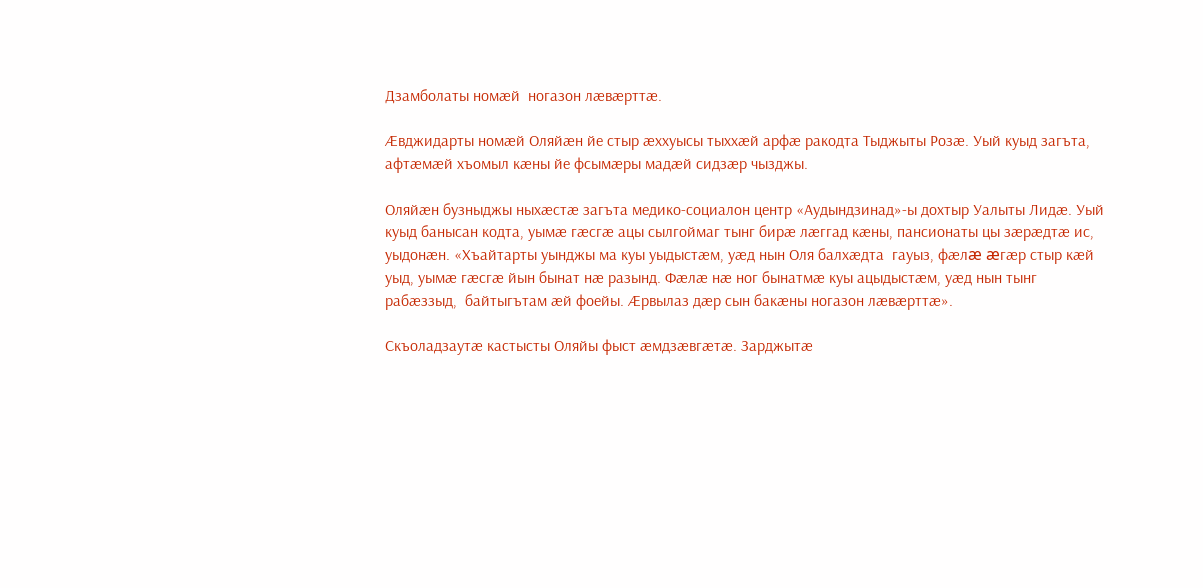Дзамболаты номæй  ногазон лæвæрттæ.

Æвджидарты номæй Оляйæн йе стыр æххуысы тыххæй арфæ ракодта Тыджыты Розæ. Уый куыд загъта, афтæмæй хъомыл кæны йе фсымæры мадæй сидзæр чызджы.

Оляйæн бузныджы ныхæстæ загъта медико-социалон центр «Аудындзинад»-ы дохтыр Уалыты Лидæ. Уый куыд банысан кодта, уымæ гæсгæ ацы сылгоймаг тынг бирæ лæггад кæны, пансионаты цы зæрæдтæ ис, уыдонæн. «Хъайтарты уынджы ма куы уыдыстæм, уæд нын Оля балхæдта  гауыз, фæлæ æгæр стыр кæй уыд, уымæ гæсгæ йын бынат нæ разынд. Фæлæ нæ ног бынатмæ куы ацыдыстæм, уæд нын тынг рабæззыд,  байтыгътам æй фоейы. Æрвылаз дæр сын бакæны ногазон лæвæрттæ».

Скъоладзаутæ кастысты Оляйы фыст æмдзæвгæтæ. Зарджытæ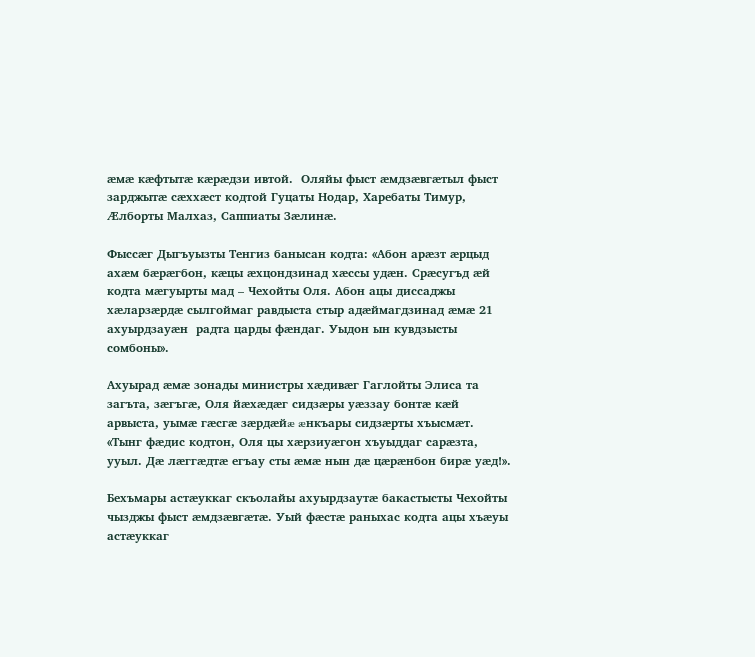æмæ кæфтытæ кæрæдзи ивтой.  Оляйы фыст æмдзæвгæтыл фыст зарджытæ сæххæст кодтой Гуцаты Нодар, Харебаты Тимур, Æлборты Малхаз, Саппиаты Зæлинæ.

Фыссæг Дыгъуызты Тенгиз банысан кодта: «Абон арæзт æрцыд ахæм бæрæгбон, кæцы æхцондзинад хæссы удæн. Срæсугъд æй кодта мæгуырты мад – Чехойты Оля. Абон ацы диссаджы хæларзæрдæ сылгоймаг равдыста стыр адæймагдзинад æмæ 21 ахуырдзауæн  радта царды фæндаг. Уыдон ын кувдзысты сомбоны».

Ахуырад æмæ зонады министры хæдивæг Гаглойты Элиса та загъта, зæгъгæ, Оля йæхæдæг сидзæры уæззау бонтæ кæй арвыста, уымæ гæсгæ зæрдæйæ æнкъары сидзæрты хъысмæт. «Тынг фæдис кодтон, Оля цы хæрзиуæгон хъуыддаг сарæзта, ууыл. Дæ лæггæдтæ егъау сты æмæ нын дæ цæрæнбон бирæ уæд!».

Бехъмары астæуккаг скъолайы ахуырдзаутæ бакастысты Чехойты чызджы фыст æмдзæвгæтæ. Уый фæстæ раныхас кодта ацы хъæуы астæуккаг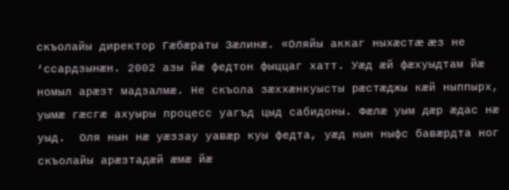скъолайы директор Гæбæраты Зæлинæ. «Оляйы аккаг ныхæстæ æз не ‘ссардзынæн. 2002 азы йæ федтон фыццаг хатт. Уæд æй фæхуыдтам йæ номыл арæзт мадзалмæ. Не скъола зæххæнкуысты рæстæджы кæй ныппырх, уымæ гæсгæ ахуыры процесс уагъд цыд сабидоны. Фæлæ уым дæр æдас нæ уыд.  Оля нын нæ уæззау уавæр куы федта, уæд нын ныфс бавæрдта ног скъолайы арæзтадæй æмæ йæ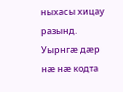ныхасы хицау разынд. Уырнгæ дæр нæ нæ кодта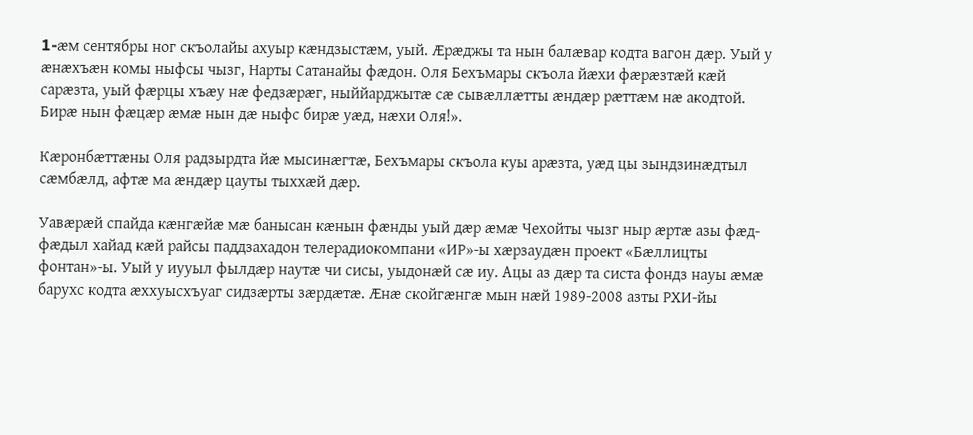1-æм сентябры ног скъолайы ахуыр кæндзыстæм, уый. Æрæджы та нын балæвар кодта вагон дæр. Уый у æнæхъæн комы ныфсы чызг, Нарты Сатанайы фæдон. Оля Бехъмары скъола йæхи фæрæзтæй кæй сарæзта, уый фæрцы хъæу нæ федзæрæг, ныййарджытæ сæ сывæллæтты æндæр рæттæм нæ акодтой. Бирæ нын фæцæр æмæ нын дæ ныфс бирæ уæд, нæхи Оля!».

Кæронбæттæны Оля радзырдта йæ мысинæгтæ, Бехъмары скъола куы арæзта, уæд цы зындзинæдтыл сæмбæлд, афтæ ма æндæр цауты тыххæй дæр.

Уавæрæй спайда кæнгæйæ мæ банысан кæнын фæнды уый дæр æмæ Чехойты чызг ныр æртæ азы фæд-фæдыл хайад кæй райсы паддзахадон телерадиокомпани «ИР»-ы хæрзаудæн проект «Бæллицты фонтан»-ы. Уый у иууыл фылдæр наутæ чи сисы, уыдонæй сæ иу. Ацы аз дæр та систа фондз науы æмæ барухс кодта æххуысхъуаг сидзæрты зæрдæтæ. Æнæ скойгæнгæ мын нæй 1989-2008 азты РХИ-йы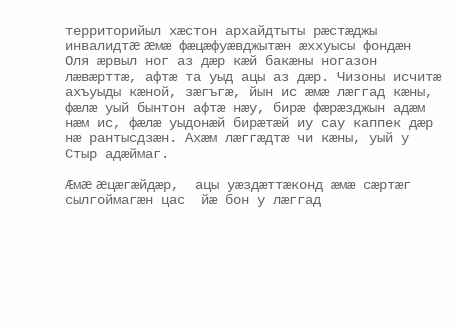территорийыл хæстон архайдтыты рæстæджы инвалидтæ æмæ фæцæфуæвджытæн æххуысы фондæн Оля æрвыл ног аз дæр кæй бакæны ногазон лæвæрттæ, афтæ та уыд ацы аз дæр. Чизоны исчитæ ахъуыды кæной, зæгъгæ, йын ис æмæ лæггад кæны, фæлæ уый бынтон афтæ нæу, бирæ фæрæзджын адæм нæм ис, фæлæ уыдонæй бирæтæй иу сау каппек дæр нæ рантысдзæн. Ахæм лæггæдтæ чи кæны, уый у Стыр адæймаг.

Æмæ æцæгæйдæр,  ацы уæздæттæконд æмæ сæртæг сылгоймагæн цас  йæ бон у лæггад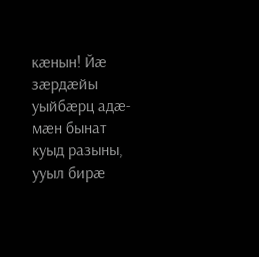кæнын! Йæ зæрдæйы уыйбæрц адæ-мæн бынат куыд разыны, ууыл бирæ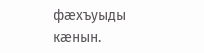фæхъуыды кæнын.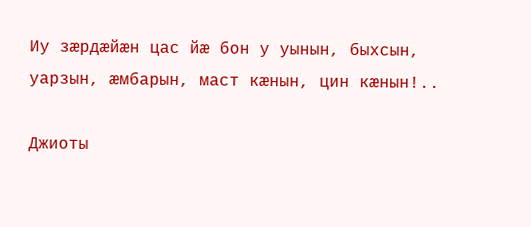Иу зæрдæйæн цас йæ бон у уынын, быхсын, уарзын, æмбарын, маст кæнын, цин кæнын!..

Джиоты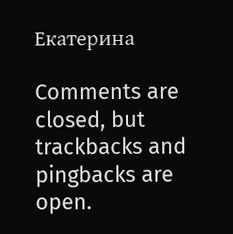Екатерина

Comments are closed, but trackbacks and pingbacks are open.